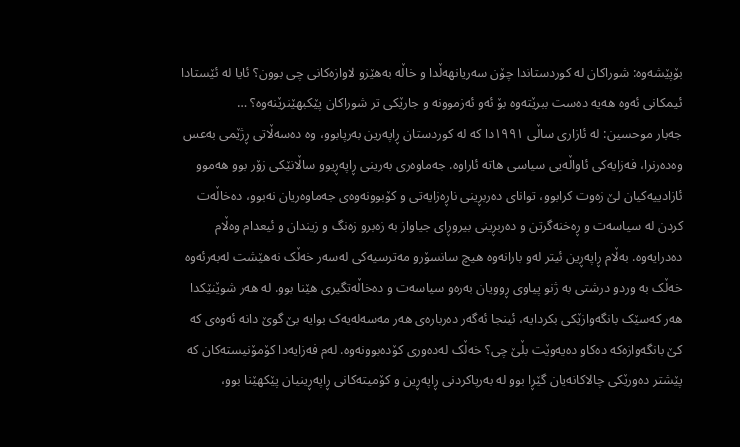بۆپێشەوە: شوراکان لە کوردستاندا چۆن سەریانهەڵدا و خاڵە بەهێزو لاوازەکانی چی بوون؟ ئایا لە ئێستادا ئیمکانی ئەوە هەیە دەست ببرێتەوە بۆ ئەو ئەزموونە و جارێکی تر شوراکان پێکبهێنرێنەوە؟ …
جەبار موحسین: لە ئازاری ساڵی ١٩٩١دا کە لە کوردستان ڕاپەرین بەرپابوو، وە دەسەڵاتی ڕژێمی بەعس وەدەرنرا، فەزایەکی ئاواڵەیی سیاسی هاتە ئاراوە. جەماوەری بەرینی ڕاپەڕیوو ساڵانێکی زۆر بوو هەموو ئازادییەکیان لێ زەوت کرابوو، توانای دەربڕینی ناڕەزایەتی و کۆبوونەوەی جەماوەریان نەبوو، دەخاڵەت کردن لە سیاسەت و ڕەخنەگرتن و دەربڕینی بیروڕای جیاواز بە زەبرو زەنگ و زیندان و ئیعدام وەڵام دەدرایەوە. بەڵام ڕاپەڕین ئیتر لەو بارانەوە هیچ سانسۆرو مەترسیەکی لەسەر خەڵک نەهێشت لەبەرئەوە خەڵک بە وردو درشتی بە ژنو پیاوی ڕوویان بەرەو سیاسەت و دەخاڵەتگیری هێنا بوو. لە هەر شوێنێکدا هەر کەسێک بانگەوازێکی بکردایە، ئینجا ئەگەر دەربارەی هەر مەسەلەیەک بوایە بێ گوێ دانە ئەوەی کە کێ بانگەوازەکە دەکاو دەیەوێت بڵێ چی؟ خەڵک لەدەوری کۆدەبوونەوە. لەم فەزایەدا کۆمۆنیستەکان کە پێشتر دەورێکی چالاکانەیان گێڕا بوو لە بەرپاکردنی ڕاپەڕین و کۆمیتەکانی ڕاپەڕینیان پێکهێنا بوو،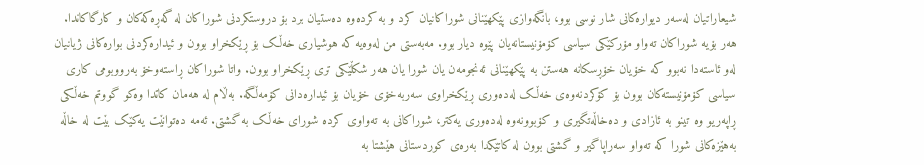شیعاراتیان لەسەر دیوارەکانی شار نوسی بوو، بانگەوازی پێکهێنانی شوراکانیان کرد و بە کردەوە دەستیان برد بۆ دروستکردنی شوراکان لە گەڕەکەکان و کارگاکاندا. هەر بۆیە شوراکان تەواو مۆرکێکی سیاسی کۆمۆنیستانەیان پێوە دیار بوو. مەبەستی من لەوەیە کە هوشیاری خەڵک بۆ ڕێکخراو بوون و ئیدارەکردنی بوارەکانی ژیانیان لەو ئاستەدا نەبوو کە خۆیان خۆڕسکانە هەستن بە پێکهێنانی ئەنجومەن یان شورا یان هەر شکڵێکی تری ڕێکخراو بوون. واتا شوراکان ڕاستەوخۆ بەرووبومی کاری سیاسی کۆمۆنیستەکان بوون بۆ کۆکردنەوەی خەڵک لەدەوری ڕێکخراوی سەربەخۆی خۆیان بۆ ئیدارەدانی کۆمەڵگە. بەڵام لە هەمان کاتدا وەکو گووتم خەڵکی ڕاپەریو وە تینو بە ئازادی و دەخاڵەتگیری و کۆبوونەوە لەدەوری یەکتر، شوراکانی بە تەواوی کردە شورای خەڵک بە گشتی. ئەمە دەتوانێت یەکێک بێت لە خاڵە بەهێزەکانی شورا کە تەواو سەراپاگیر و گشتی بوون لە کاتێکدا بەرەی کوردستانی هێشتا بە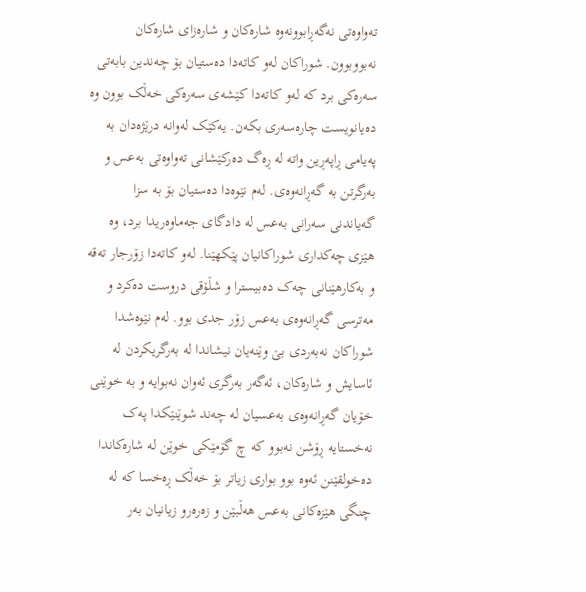تەواوەتی نەگەڕابوونەوە شارەکان و شارەزای شارەکان نەبووبوون. شوراکان لەو کاتەدا دەستیان بۆ چەندین بابەتی سەرەکی برد کە لەو کاتەدا کێشەی سەرەکی خەڵک بوون وە دەیانویست چارەسەری بکەن. یەکێک لەوانە درێژەدان بە پەیامی ڕاپەڕین واتە لە ڕەگ دەرکێشانی تەواوەتی بەعس و بەرگرتن بە گەڕانەوەی. لەم نێوەدا دەستیان بۆ بە سزا گەیاندنی سەرانی بەعس لە دادگای جەماوەریدا برد، وە هێزی چەکداری شوراکانیان پێکهێنا. لەو کاتەدا زۆرجار تەقە و بەکارهێنانی چەک دەبیسترا و شڵۆقی دروست دەکرد و مەترسی گەڕانەوەی بەعس زۆر جدی بوو. لەم نێوەشدا شوراکان نەبەردی بێ وێنەیان نیشاندا لە بەرگریکردن لە ئاسایش و شارەکان، ئەگەر بەرگری ئەوان نەبوایە و بە خوێنی خۆیان گەڕانەوەی بەعسیان لە چەند شوێنێکدا پەک نەخستایە ڕۆشن نەبوو کە چ گۆمێکی خوێن لە شارەکاندا دەخولقێنن ئەوە بوو بواری زیاتر بۆ خەڵک ڕەخسا کە لە چنگی هێزەکانی بەعس هەڵبێن و زەرەرو زیانیان بەر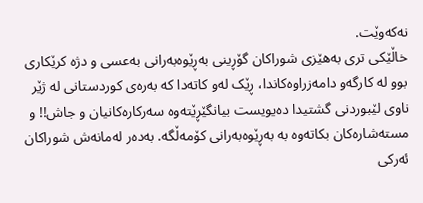نەکەوێت.
خاڵێکی تری بەهێزی شوراکان گۆڕینی بەڕێوەبەرانی بەعسی و دژە کرێکاری بوو لە کارگەو دامەزراوەکاندا، ڕێک لەو کاتەدا کە بەرەی کوردستانی لە ژێر ناوی لێبوردنی گشتیدا دەیویست بیانگێڕێتەوە سەرکارەکانیان و جاش!! و مستەشارەکان بکاتەوە بە بەڕێوەبەرانی کۆمەڵگە. بەدەر لەمانەش شوراکان ئەرکی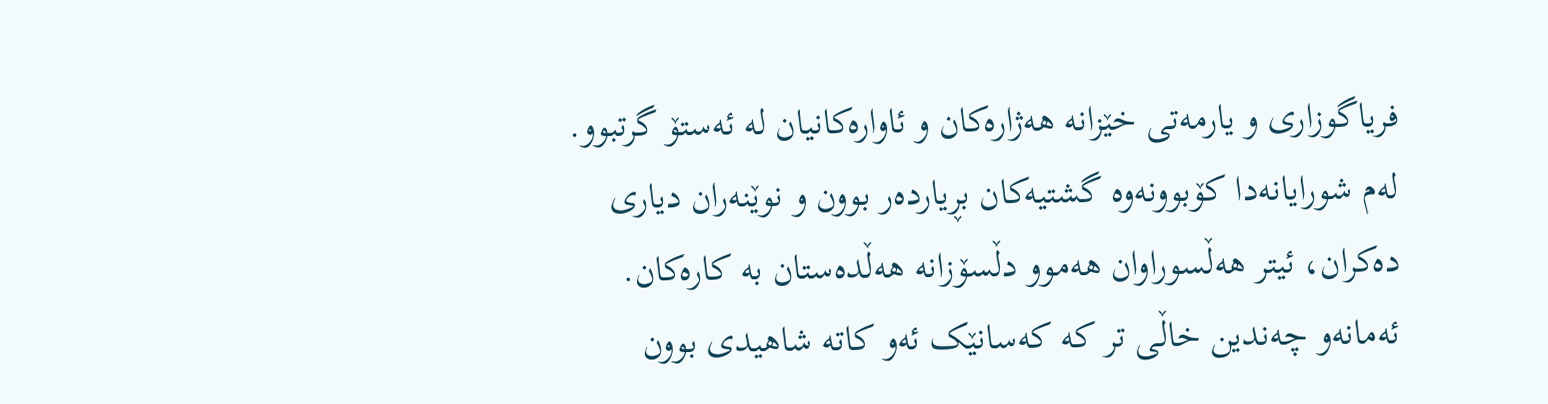فریاگوزاری و یارمەتی خێزانە هەژارەکان و ئاوارەکانیان لە ئەستۆ گرتبوو.
لەم شورایانەدا کۆبوونەوە گشتیەکان بڕیاردەر بوون و نوێنەران دیاری دەکران، ئیتر هەڵسوراوان هەموو دڵسۆزانە هەڵدەستان بە کارەکان. ئەمانەو چەندین خاڵی تر کە کەسانێک ئەو کاتە شاهیدی بوون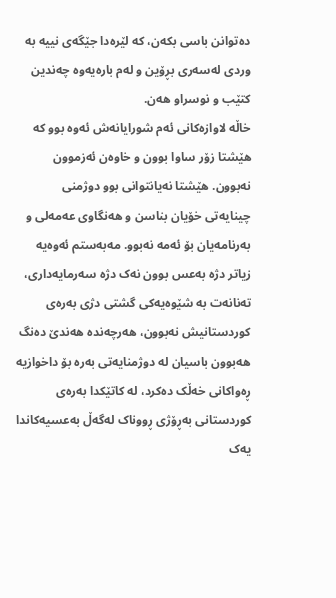دەتوانن باسی بکەن، کە لێرەدا جێگەی نییە بە وردی لەسەری بڕۆین و لەم بارەیەوە چەندین کتێب و نوسراو هەن.
خاڵە لاوازەکانی ئەم شورایانەش ئەوە بوو کە هێشتا زۆر ساوا بوون و خاوەن ئەزموون نەبوون. هێشتا نەیانتوانی بوو دوژمنی چینایەتی خۆیان بناسن و هەنگاوی عەمەلی و بەرنامەیان بۆ ئەمە نەبوو. مەبەستم ئەوەیە زیاتر دژە بەعس بوون نەک دژە سەرمایەداری، تەنانەت بە شێوەیەکی گشتی دژی بەرەی کوردستانیش نەبوون، هەرچەندە هەندێ دەنگ هەبوون باسیان لە دوژمنایەتی بەرە بۆ داخوازیە ڕەواکانی خەڵک دەکرد، لە کاتێکدا بەرەی کوردستانی بەڕۆژی ڕووناک لەگەڵ بەعسیەکاندا یەک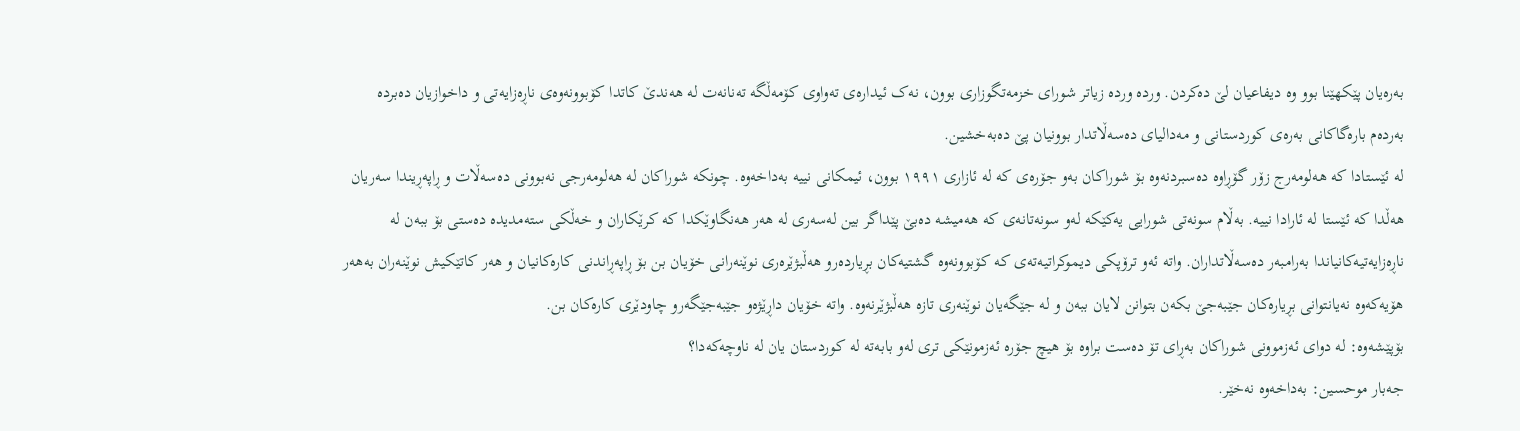بەرەیان پێکهێنا بوو وە دیفاعیان لێ دەکردن. وردە وردە زیاتر شورای خزمەتگوزاری بوون، نەک ئیدارەی تەواوی کۆمەڵگە تەنانەت لە هەندێ کاتدا کۆبوونەوەی ناڕەزایەتی و داخوازیان دەبردە بەردەم بارەگاکانی بەرەی کوردستانی و مەدالیای دەسەڵاتدار بوونیان پێ دەبەخشین.
لە ئێستادا کە هەلومەرج زۆر گۆڕاوە دەسبردنەوە بۆ شوراکان بەو جۆرەی کە لە ئازاری ١٩٩١ بوون، ئیمکانی نییە بەداخەوە. چونکە شوراکان لە هەلومەرجی نەبوونی دەسەڵات و ڕاپەڕیندا سەریان هەڵدا کە ئێستا لە ئارادا نییە. بەڵام سونەتی شورایی یەکێکە لەو سونەتانەی کە هەمیشە دەبێ پێداگر بین لەسەری لە هەر هەنگاوێکدا کە کرێکاران و خەڵکی ستەمدیدە دەستی بۆ ببەن لە ناڕەزایەتیەکانیاندا بەرامبەر دەسەڵاتداران. واتە ئەو ترۆپکی دیموکراتیەتەی کە کۆبوونەوە گشتیەکان بڕیاردەرو هەڵبژێرەری نوێنەرانی خۆیان بن بۆ ڕاپەڕاندنی کارەکانیان و هەر کاتێکیش نوێنەران بەهەر هۆیەکەوە نەیانتوانی بڕیارەکان جێبەجێ بکەن بتوانن لایان ببەن و لە جێگەیان نوێنەری تازە هەڵبژێرنەوە. واتە خۆیان داڕێژەو جێبەجێگەرو چاودێری کارەکان بن.
بۆپێشەوە: لە دوای ئەزموونی شوراکان بەڕای تۆ دەست براوە بۆ هیچ جۆرە ئەزمونێکی تری لەو بابەتە لە کوردستان یان لە ناوچەکەدا؟
جەبار موحسین: بەداخەوە نەخێر.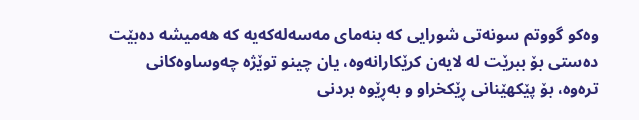وەکو گووتم سونەتی شورایی کە بنەمای مەسەلەکەیە کە هەمیشە دەبێت دەستی بۆ ببرێت لە لایەن کرێکارانەوە، یان چینو توێژە چەوساوەکانی ترەوە، بۆ پێکهێنانی ڕێکخراو و بەڕێوە بردنی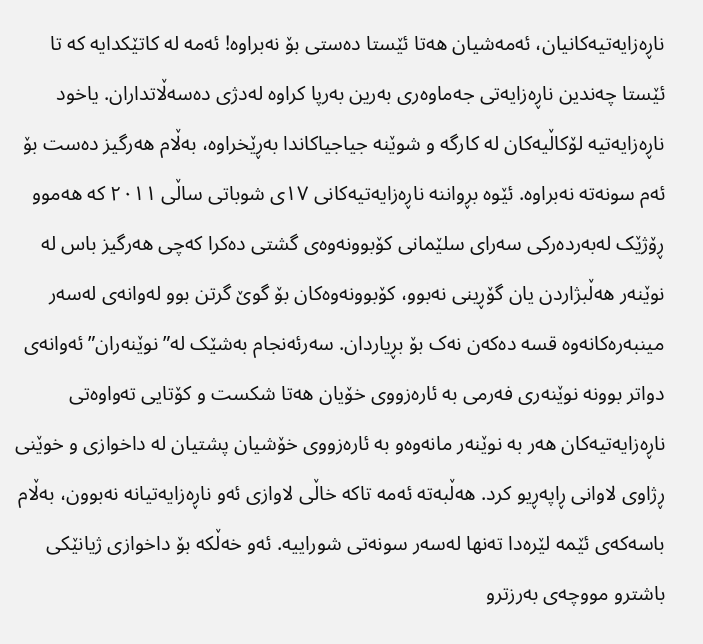ناڕەزایەتیەکانیان، ئەمەشیان هەتا ئێستا دەستی بۆ نەبراوە! ئەمە لە کاتێکدایە کە تا ئێستا چەندین ناڕەزایەتی جەماوەری بەرین بەرپا کراوە لەدژی دەسەڵاتداران. یاخود ناڕەزایەتیە لۆکاڵیەکان لە کارگە و شوێنە جیاجیاکاندا بەڕێخراوە، بەڵام هەرگیز دەست بۆ ئەم سونەتە نەبراوە. ئێوە بڕواننە ناڕەزایەتیەکانی ١٧ی شوباتی ساڵی ٢٠١١ کە هەموو ڕۆژێک لەبەردەرکی سەرای سلێمانی کۆبوونەوەی گشتی دەکرا کەچی هەرگیز باس لە نوێنەر هەڵبژاردن یان گۆڕینی نەبوو، کۆبوونەوەکان بۆ گوێ گرتن بوو لەوانەی لەسەر مینبەرەکانەوە قسە دەکەن نەک بۆ بڕیاردان. سەرئەنجام بەشێک لە”نوێنەران” ئەوانەی دواتر بوونە نوێنەری فەرمی بە ئارەزووی خۆیان هەتا شکست و کۆتایی تەواوەتی ناڕەزایەتیەکان هەر بە نوێنەر مانەوەو بە ئارەزووی خۆشیان پشتیان لە داخوازی و خوێنی ڕژاوی لاوانی ڕاپەڕیو کرد. هەڵبەتە ئەمە تاکە خاڵی لاوازی ئەو ناڕەزایەتیانە نەبوون، بەڵام باسەکەی ئێمە لێرەدا تەنها لەسەر سونەتی شوراییە. ئەو خەڵکە بۆ داخوازی ژیانێکی باشترو مووچەی بەرزترو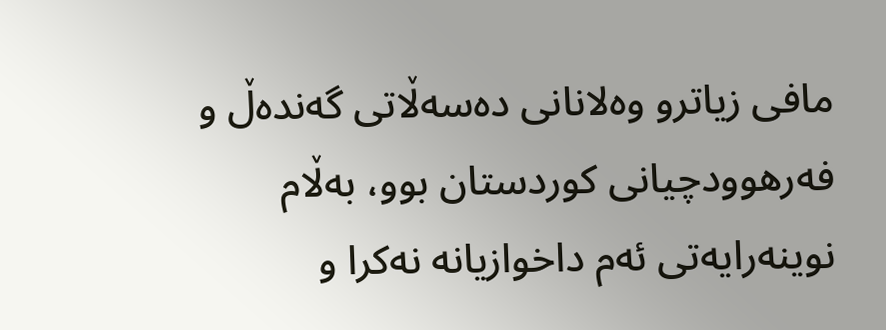مافی زیاترو وەلانانی دەسەڵاتی گەندەڵ و فەرهوودچیانی کوردستان بوو، بەڵام نوینەرایەتی ئەم داخوازیانە نەکرا و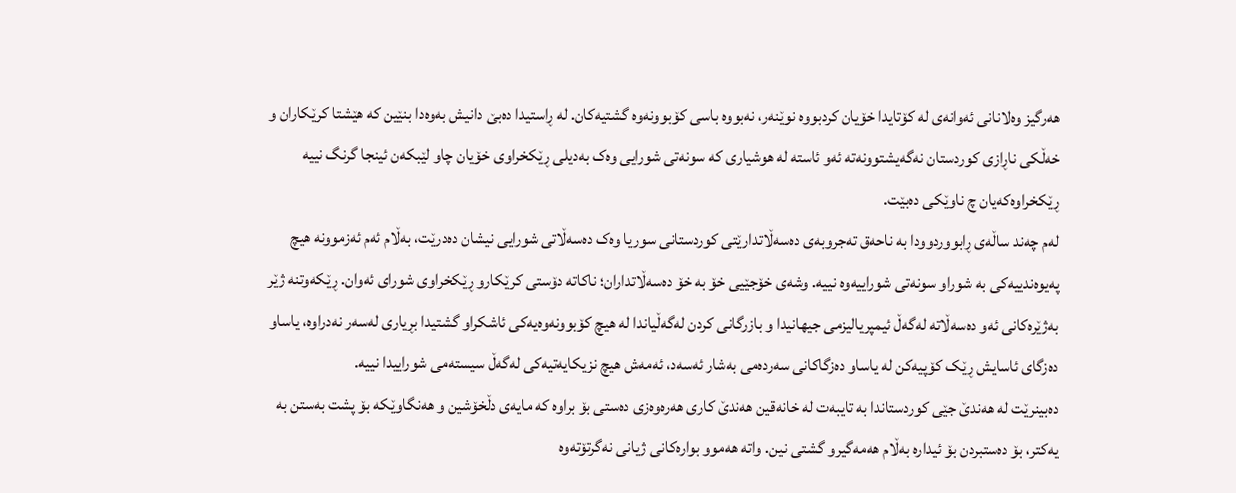هەرگیز وەلانانی ئەوانەی لە کۆتایدا خۆیان کردبووە نوێنەر، نەبووە باسی کۆبوونەوە گشتیەکان. لە ڕاستیدا دەبێ دانیش بەوەدا بنێین کە هێشتا کرێکاران و خەڵکی ناڕازی کوردستان نەگەیشتوونەتە ئەو ئاستە لە هوشیاری کە سونەتی شورایی وەک بەدیلی ڕێکخراوی خۆیان چاو لێبکەن ئینجا گرنگ نییە ڕێکخراوەکەیان چ ناوێکی دەبێت.
لەم چەند ساڵەی ڕابووردوودا بە ناحەق تەجروبەی دەسەڵاتدارێتی کوردستانی سوریا وەک دەسەڵاتی شورایی نیشان دەدرێت، بەڵام ئەم ئەزموونە هیچ پەیوەندییەکی بە شوراو سونەتی شوراییەوە نییە. وشەی خۆجێیی خۆ بە خۆ دەسەڵاتداران؛ ناکاتە دۆستی کرێکارو ڕێکخراوی شورای ئەوان. ڕێکەوتنە ژێر بەژێرەکانی ئەو دەسەڵاتە لەگەڵ ئیمپریالیزمی جیهانیدا و بازرگانی کردن لەگەڵیاندا لە هیچ کۆبوونەوەیەکی ئاشکراو گشتیدا بڕیاری لەسەر نەدراوە، یاساو دەزگای ئاسایش ڕێک کۆپیەکن لە یاساو دەزگاکانی سەردەمی بەشار ئەسەد، ئەمەش هیچ نزیکایەتیەکی لەگەڵ سیستەمی شوراییدا نییە.
دەبینرێت لە هەندێ جێی کوردستاندا بە تایبەت لە خانەقین هەندێ کاری هەرەوەزی دەستی بۆ براوە کە مایەی دڵخۆشین و هەنگاوێکە بۆ پشت بەستن بە یەکتر، بۆ دەستبردن بۆ ئیدارە بەڵام هەمەگیرو گشتی نین. واتە هەموو بوارەکانی ژیانی نەگرتۆتەوە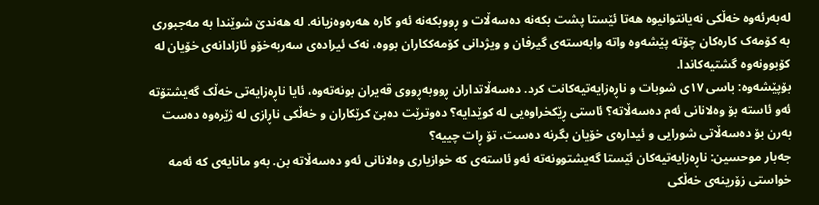لەبەرئەوە خەڵکی نەیانتوانیوە هەتا ئێستا پشت بکەنە دەسەڵات و ڕووبکەنە ئەو کارە هەرەوەزیانە. لە هەندێ شوێندا بە مەجبوری بە کۆمەک کارەکان چۆتە پێشەوە واتە وابەستەی گیرفان و ویژدانی کۆمەککاران بووە، نەک ئیرادەی سەربەخۆو ئازادانەی خۆیان لە کۆبوونەوە گشتیەکاندا.
بۆپێشەوە: باسی ١٧ی شوبات و ناڕەزایەتیەکانت کرد. دەسەڵاتداران ڕووبەڕووی قەیران بونەتەوە، ئایا ناڕەزایەتی خەڵک گەیشتۆتە ئەو ئاستە بۆ وەلانانی ئەم دەسەڵاتە؟ ئاستی ڕێکخراوەیی لە کوێدایە؟ دەوترێت دەبێ کرێکاران و خەڵکی ناڕازی لە ژێرەوە دەست بەرن بۆ دەسەڵاتی شورایی و ئیدارەی خۆیان بگرنە دەست، تۆ ڕات چییە؟
جەبار موحسین: ناڕەزایەتیەکان ئێستا گەیشتوونەتە ئەو ئاستەی کە خوازیاری وەلانانی ئەو دەسەڵاتە بن. بەو مانایەی کە ئەمە خواستی زۆرینەی خەڵکی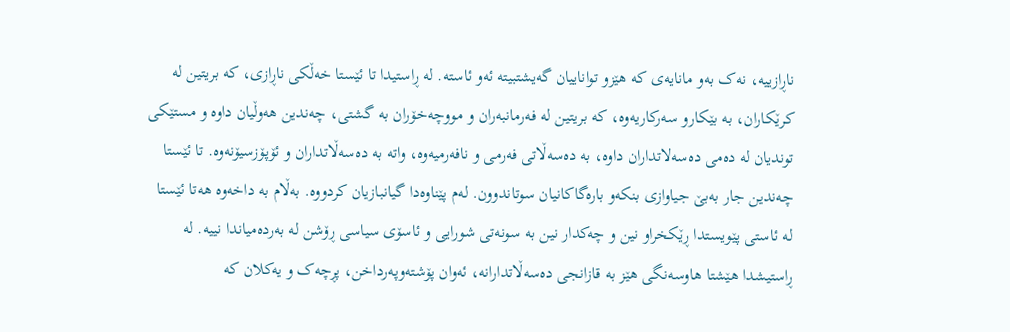ناڕازییە، نەک بەو مانایەی کە هێزو تواناییان گەیشتبیتە ئەو ئاستە. لە ڕاستیدا تا ئێستا خەڵکی ناڕازی، کە بریتین لە کرێکاران، بە بێکارو سەرکاریەوە، کە بریتین لە فەرمانبەران و مووچەخۆران بە گشتی، چەندین هەوڵیان داوە و مستێکی توندیان لە دەمی دەسەلاتداران داوە، بە دەسەڵاتی فەرمی و نافەرمیەوە، واتە بە دەسەڵاتداران و ئۆپۆزسیۆنەوە. تا ئێستا چەندین جار بەبێ جیاوازی بنکەو بارەگاکانیان سوتاندوون. لەم پێناوەدا گیانبازیان کردووە. بەڵام بە داخەوە هەتا ئێستا لە ئاستی پێویستدا ڕێکخراو نین و چەکدار نین بە سونەتی شورایی و ئاسۆی سیاسی ڕۆشن لە بەردەمیاندا نییە. لە ڕاستیشدا هێشتا هاوسەنگی هێز بە قازانجی دەسەڵاتدارانە، ئەوان پۆشتەوپەرداخن، پڕچەک و یەکلان کە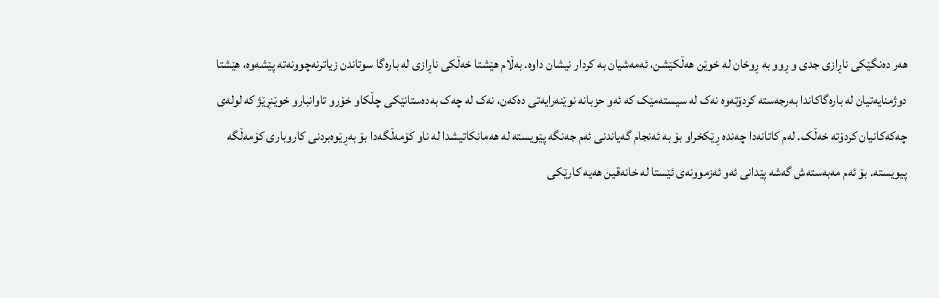هەر دەنگێکی ناڕازی جدی و ڕوو بە ڕوخان لە خوێن هەڵکێشن، ئەمەشیان بە کردار نیشان داوە. بەڵام هێشتا خەڵکی ناڕازی لە بارەگا سوتاندن زیاترنەچوونەتە پێشەوە، هێشتا دوژمنایەتیان لە بارەگاکاندا بەرجەستە کردۆتەوە نەک لە سیستەمێک کە ئەو حزبانە نوێنەرایەتی دەکەن، نەک لە چەک بەدەستانێکی چڵکاو خۆرو تاوانبارو خوێنڕێژ کە لولەی چەکەکانیان کردۆتە خەڵک. لەم کاتانەدا چەندە ڕێکخراو بۆ بە ئەنجام گەیاندنی ئەم جەنگە پێویستە لە هەمانکاتیشدا لە ناو کۆمەڵگەدا بۆ بەڕێوەبردنی کاروباری کۆمەڵگە پیویستە. بۆ ئەم مەبەستەش گەشە پێدانی ئەو ئەزموونەی ئێستا لە خانەقین هەیە کارێکی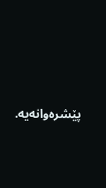پێشرەوانەیە.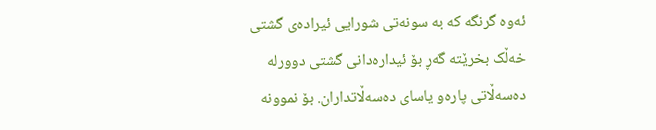ئەوە گرنگە کە بە سونەتی شورایی ئیرادەی گشتی خەڵک بخرێتە گەڕ بۆ ئیدارەدانی گشتی دوورلە دەسەڵاتی پارەو یاسای دەسەڵاتداران. بۆ نموونە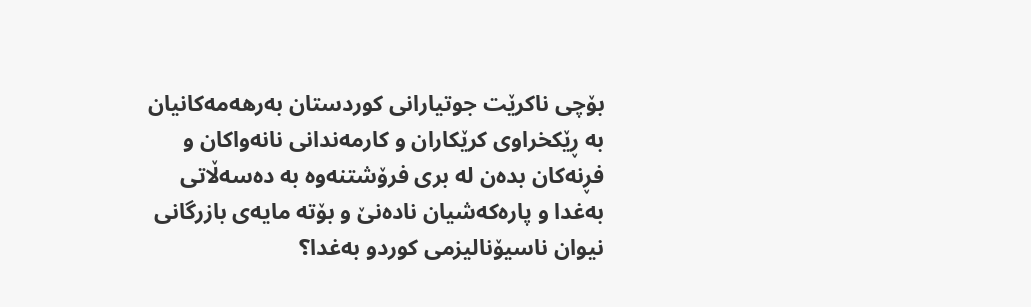بۆچی ناکرێت جوتیارانی کوردستان بەرهەمەکانیان بە ڕێکخراوی کرێکاران و کارمەندانی نانەواکان و فڕنەکان بدەن لە بری فرۆشتنەوە بە دەسەڵاتی بەغدا و پارەکەشیان نادەنێ و بۆتە مایەی بازرگانی نیوان ناسیۆنالیزمی کوردو بەغدا؟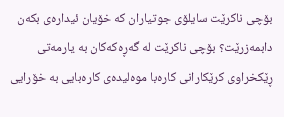بۆچی ناکرێت سایلۆی جوتیاران کە خۆیان ئیدارەی بکەن دابمەزرێت؟ بۆچی ناکرێت لە گەڕەکەکان بە یارمەتی ڕێکخراوی کرێکارانی کارەبا موەلیدەی کارەبایی بە خۆرایی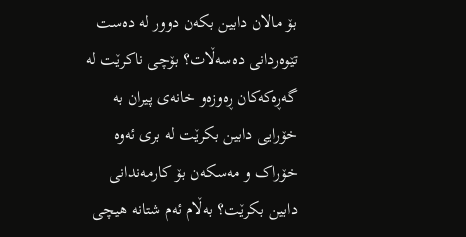بۆ مالان دابین بکەن دوور لە دەست تێوەردانی دەسەڵات؟ بۆچی ناکرێت لە گەڕەکەکان ڕەوزەو خانەی پیران بە خۆرایی دابین بکرێت لە بری ئەوە خۆراک و مەسکەن بۆ کارمەندانی دابین بکرێت؟ بەڵام ئەم شتانە هیچی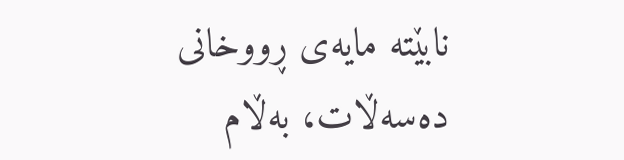نابێتە مایەی ڕووخانی دەسەڵات، بەڵام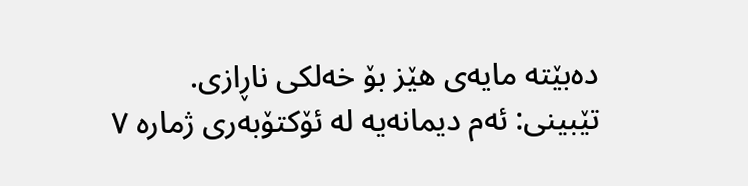دەبێتە مایەی هێز بۆ خەلكی ناڕازی.
تێبینی: ئەم دیمانەیە لە ئۆکتۆبەری ژمارە ٧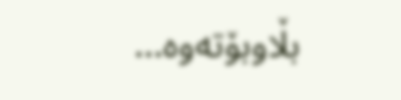بڵاوبۆتەوە…